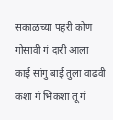सकाळच्या पहरी कोण गोसावी गं दारी आला
काई सांगु बाई तुला वाढवी कशा गं भिकशा तू गं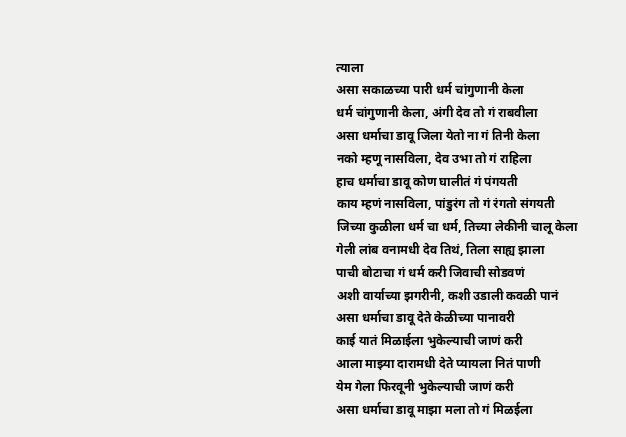त्याला
असा सकाळच्या पारी धर्म चांगुणानी केला
धर्म चांगुणानी केला, अंगी देव तो गं राबवीला
असा धर्माचा डावू जिला येतो ना गं तिनी केला
नको म्हणू नासविला, देव उभा तो गं राहिला
हाच धर्माचा डावू कोण घालीतं गं पंगयती
काय म्हणं नासविला, पांडुरंग तो गं रंगतो संगयती
जिच्या कुळीला धर्म चा धर्म, तिच्या लेकीनी चालू केला
गेली लांब वनामधी देव तिथं, तिला साह्य झाला
पाची बोटाचा गं धर्म करी जिवाची सोडवणं
अशी वार्याच्या झगरीनी, कशी उडाली कवळी पानं
असा धर्माचा डावू देते केळीच्या पानावरी
काई यातं मिळाईला भुकेल्याची जाणं करी
आला माझ्या दारामधी देते प्यायला नितं पाणी
येम गेला फिरवूनी भुकेल्याची जाणं करी
असा धर्माचा डावू माझा मला तो गं मिळईला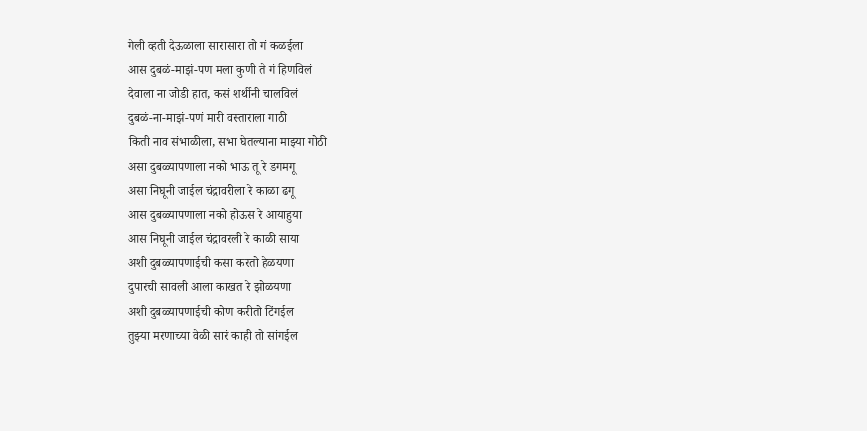गेली व्हती देऊळाला सारासारा तो गं कळईला
आस दुबळं-माझं-पण मला कुणी ते गं हिणविलं
देवाला ना जोडी हात, कसं शर्थीनी चालविलं
दुबळं-ना-माझं-पणं मारी वस्ताराला गाठी
किती नाव संभाळीला, सभा घेतल्याना माझ्या गोठी
असा दुबळ्यापणाला नको भाऊ तू रे डगमगू
असा निघूनी जाईल चंद्रावरीला रे काळा ढगू
आस दुबळ्यापणाला नको होऊस रे आयाहुया
आस निघूनी जाईल चंद्रावरली रे काळी साया
अशी दुबळ्यापणाईची कसा करतो हेळयणा
दुपारची सावली आला काखत रे झोळयणा
अशी दुबळ्यापणाईची कोण करीतो टिंगईल
तुझ्या मरणाच्या वेळी सारं काही तो सांगईल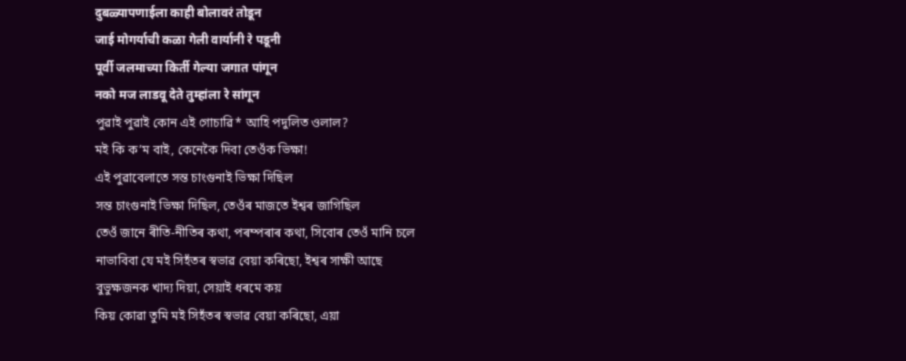दुबळ्यापणाईला काही बोलावरं तोडून
जाई मोगर्याची कळा गेली वार्यानी रे पडूनी
पूर्वी जलमाच्या किर्ती गेल्या जगात पांगून
नको मज लाडवू देते तुम्हांला रे सांगून
পুৱাই পুৱাই কোন এই গোচাৱি* আহি পদুলিত ওলাল?
মই কি ক’ম বাই, কেনেকৈ দিবা তেওঁক ভিক্ষা!
এই পুৱাবেলাতে সন্ত চাংগুনাই ভিক্ষা দিছিল
সন্ত চাংগুনাই ভিক্ষা দিছিল, তেওঁৰ মাজতে ইশ্বৰ জাগিছিল
তেওঁ জানে ৰীতি-নীতিৰ কথা, পৰম্পৰাৰ কথা, সিবোৰ তেওঁ মানি চলে
নাভাবিবা যে মই সিহঁতৰ স্বভাৱ বেয়া কৰিছো, ইশ্বৰ সাক্ষী আছে
বুভুক্ষজনক খাদ্য দিয়া, সেয়াই ধৰমে কয়
কিয় কোৱা তুমি মই সিহঁতৰ স্বভাৱ বেয়া কৰিছো, এয়া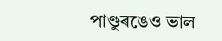পাণ্ডুৰঙেও ভাল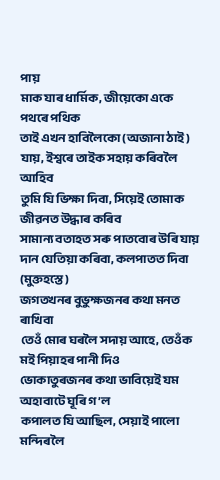পায়
মাক যাৰ ধাৰ্মিক, জীয়েকো একে পথৰে পথিক
তাই এখন হাবিলৈকো (অজানা ঠাই) যায়, ইশ্বৰে তাইক সহায় কৰিবলৈ আহিব
তুমি যি ভিক্ষা দিবা, সিয়েই তোমাক জীৱনত উদ্ধাৰ কৰিব
সামান্য বতাহত সৰু পাতবোৰ উৰি যায়
দান যেতিয়া কৰিবা, কলপাতত দিবা (মুক্তহস্তে)
জগতখনৰ বুভুক্ষজনৰ কথা মনত ৰাখিবা
তেওঁ মোৰ ঘৰলৈ সদায় আহে, তেওঁক মই পিয়াহৰ পানী দিও
ভোকাতুৰজনৰ কথা ভাবিয়েই যম অহাবাটে ঘূৰি গ’ল
কপালত যি আছিল, সেয়াই পালো
মন্দিৰলৈ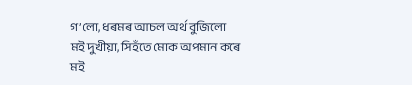গ’লো, ধৰমৰ আচল অৰ্থ বুজিলো
মই দুখীয়া, সিহঁতে মোক অপমান কৰে
মই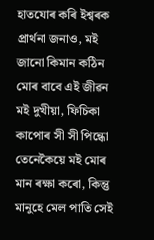হাতযোৰ কৰি ইশ্বৰক প্ৰাৰ্থনা জনাও, মই জানো কিমান কঠিন মোৰ বাবে এই জীৱন
মই দুখীয়া, ফিচিকা কাপোৰ সী সী পিন্ধো
তেনেকৈয়ে মই মোৰ মান ৰক্ষা কৰো, কিন্তু মানুহে মেল পাতি সেই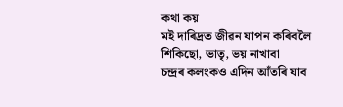কথা কয়
মই দাৰিদ্ৰত জীৱন যাপন কৰিবলৈ শিকিছো, ভাতৃ, ভয় নাখাবা
চন্দ্ৰৰ কলংকও এদিন আঁতৰি যাব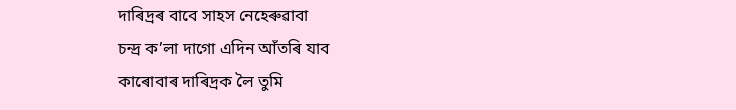দাৰিদ্ৰৰ বাবে সাহস নেহেৰুৱাবা
চন্দ্ৰ ক’লা দাগো এদিন আঁতৰি যাব
কাৰোবাৰ দাৰিদ্ৰক লৈ তুমি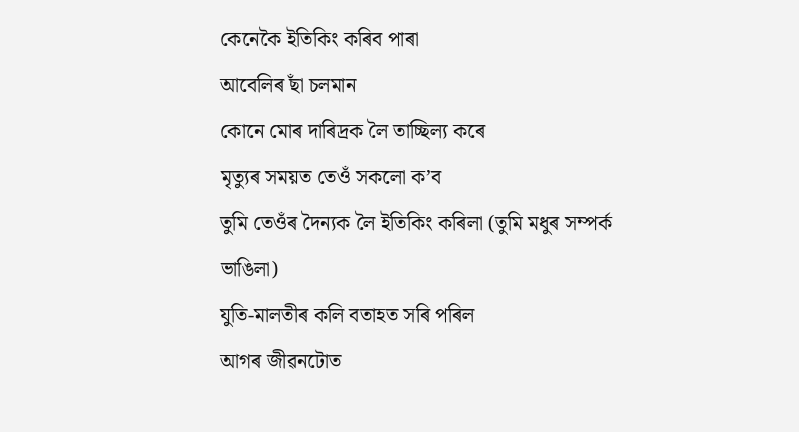কেনেকৈ ইতিকিং কৰিব পাৰা
আবেলিৰ ছাঁ চলমান
কোনে মোৰ দাৰিদ্ৰক লৈ তাচ্ছিল্য কৰে
মৃত্যুৰ সময়ত তেওঁ সকলো ক’ব
তুমি তেওঁৰ দৈন্যক লৈ ইতিকিং কৰিলা (তুমি মধুৰ সম্পৰ্ক ভাঙিলা)
যুতি-মালতীৰ কলি বতাহত সৰি পৰিল
আগৰ জীৱনটোত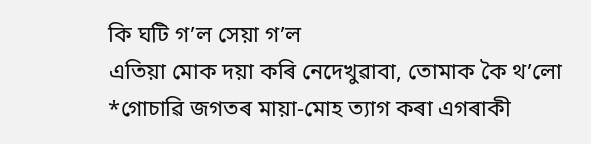কি ঘটি গ’ল সেয়া গ’ল
এতিয়া মোক দয়া কৰি নেদেখুৱাবা, তোমাক কৈ থ’লো
*গোচাৱি জগতৰ মায়া-মোহ ত্যাগ কৰা এগৰাকী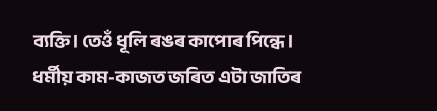ব্যক্তি। তেওঁ ধূলি ৰঙৰ কাপোৰ পিন্ধে। ধৰ্মীয় কাম-কাজত জৰিত এটা জাতিৰ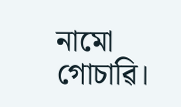নামো গোচাৱি।